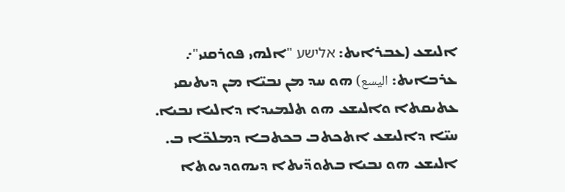ܐܠܝܫܥ (ܥܒܪܐܝܬ: אלישע "ܐܠܗܝ ܦܘܪܩܢܝ"܇ ܥܪܒܐܝܬ: اليسع) ܗܘ ܚܕ ܡܢ ܢܒܝ̈ܐ ܡܢ ܕܝܬܝܩܝ ܥܬܝܩܬܐ ܘܐܠܝܫܥ ܗܘ ܬܠܡܝܕܐ ܕܐܠܝܐ ܢܒܝܐ. ܚܝ̈ܐ ܕܐܠܝܫܥ ܐܬܟܬܒ ܒܟܬܒܐ ܕܡܠܟ̈ܐ ܒ. ܐܠܝܫܥ ܗܘ ܢܒܝܐ ܒܬܘܕ̈ܝܬܐ ܕܝܗܘܕܝܘܬܐ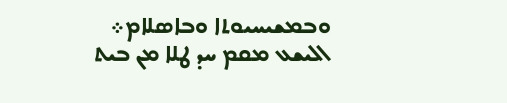ܘܒܡܫܝܚܝܘܬܐ ܘܒܐܣܠܐܡ܀
ܐܠܝܫܥ ܡܩܡ ܚܕ ܛܠܐ ܡܢ ܒܝܬ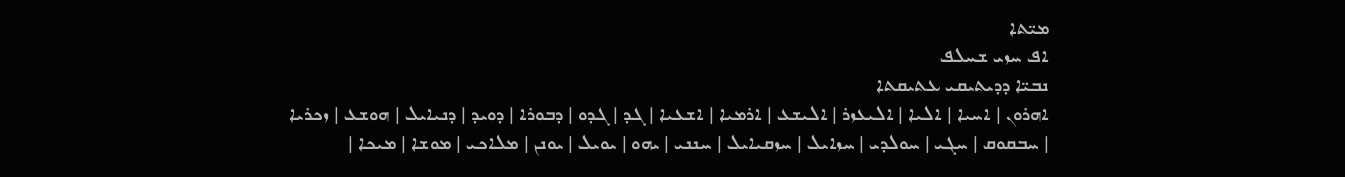ܡܝ̈ܬܐ
ܐܦ ܚܙܝ ܫܚܠܦ
ܢܒܝ̈ܐ ܕܕܝܬܝܩܝ ܥܬܝܩܬܐ
ܐܗܪܘܢ | ܐܚܝܐ | ܐܠܝܐ | ܐܠܝܥܙܪ | ܐܠܝܫܥ | ܐܪܡܝܐ | ܐܫܥܝܐ | ܓܕ | ܓܕܘ | ܕܒܘܪܐ | ܕܘܝܕ | ܕܢܝܐܝܠ | ܗܘܫܥ | ܙܟܪܝܐ | ܚܒܩܘܩ | ܚܓܝ | ܚܘܠܕܝ | ܚܙܐܝܠ | ܚܙܩܝܐܝܠ | ܚܢܢܝ | ܝܗܘ | ܝܘܝܠ | ܝܘܢܢ | ܡܠܐܟܝ | ܡܘܫܐ | ܡܝܟܐ |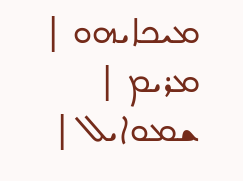ܡܝܟܐܝܗܘ | ܡܪܝܡ | ܫܡܘܐܝܠ |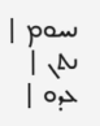ܢܚܘܡ | ܢܬܢ | ܥܕܘ |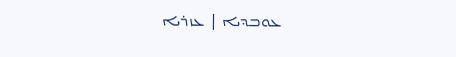ܥܘܒܕܝܐ | ܥܙܪܝܐ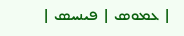| ܥܡܘܣ | ܦܝܢܚܣ |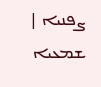ܨܦܢܝܐ | ܫܡܥܝܐ